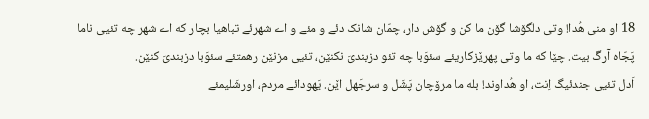18 او منی هُدا! وتی دلگۆشا گۆن ما کن و گۆش دار، چمّان شانک دئے و مئے و اے شهرئے تباهیا بچار که اے شهر چه تئیی ناما پَجّاه آرگَ بیت. چێا که ما وتی پهرێزکاریئے سئوَبا چه تئو دزبندیَ نکنێن، تئیی مزنێن رهمتئے سئوَبا دزبندیَ کنێن.
اَدل تئیی جندئیگ اِنت، او هُداوند! بله ما مرۆچان پَشَل و سرجَهل اێن. یَهودائے مردم، اورشَلیمئے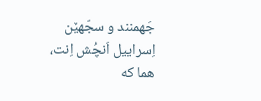جَهمنند و سجّهێن اِسراییل اَنچُش اِنت، هما که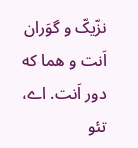نزّیکّ و گوَران اَنت و هما که دور اَنت. اے، تئو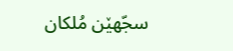سجّهێن مُلکان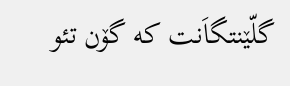گلّێنتگاَنت که گۆن تئو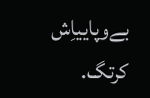بےوپاییاِش کرتگ.